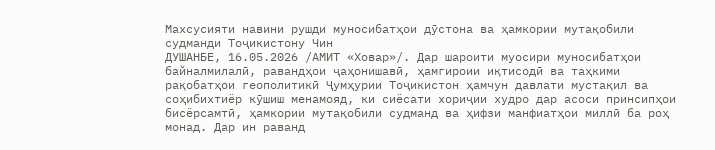Махсусияти навини рушди муносибатҳои дӯстона ва ҳамкории мутақобили судманди Тоҷикистону Чин
ДУШАНБЕ, 16.05.2026 /АМИТ «Ховар»/. Дар шароити муосири муносибатҳои байналмилалӣ, равандҳои ҷаҳонишавӣ, ҳамгироии иқтисодӣ ва таҳкими рақобатҳои геополитикӣ Ҷумҳурии Тоҷикистон ҳамчун давлати мустақил ва соҳибихтиёр кӯшиш менамояд, ки сиёсати хориҷии худро дар асоси принсипҳои бисёрсамтӣ, ҳамкории мутақобили судманд ва ҳифзи манфиатҳои миллӣ ба роҳ монад. Дар ин раванд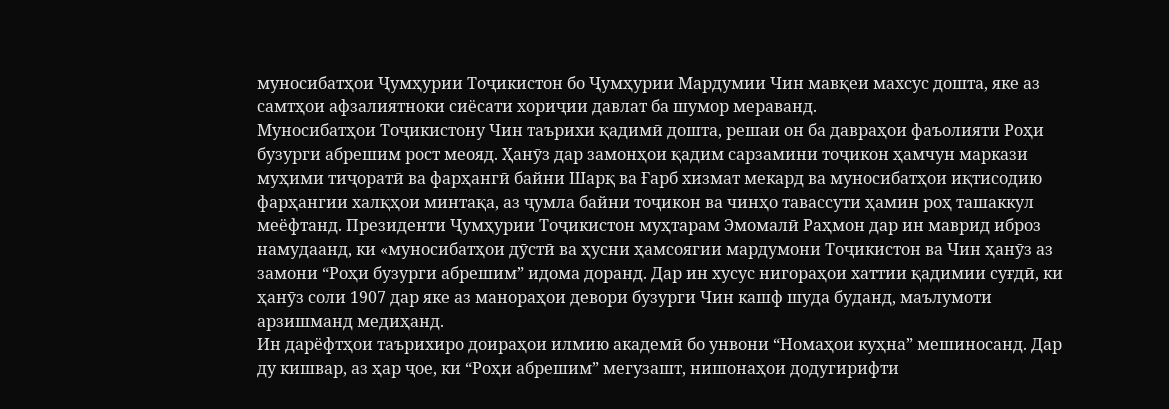муносибатҳои Ҷумҳурии Тоҷикистон бо Ҷумҳурии Мардумии Чин мавқеи махсус дошта, яке аз самтҳои афзалиятноки сиёсати хориҷии давлат ба шумор мераванд.
Муносибатҳои Тоҷикистону Чин таърихи қадимӣ дошта, решаи он ба давраҳои фаъолияти Роҳи бузурги абрешим рост меояд. Ҳанӯз дар замонҳои қадим сарзамини тоҷикон ҳамчун маркази муҳими тиҷоратӣ ва фарҳангӣ байни Шарқ ва Ғарб хизмат мекард ва муносибатҳои иқтисодию фарҳангии халқҳои минтақа, аз ҷумла байни тоҷикон ва чинҳо тавассути ҳамин роҳ ташаккул меёфтанд. Президенти Ҷумҳурии Тоҷикистон муҳтарам Эмомалӣ Раҳмон дар ин маврид иброз намудаанд, ки «муносибатҳои дӯстӣ ва ҳусни ҳамсоягии мардумони Тоҷикистон ва Чин ҳанӯз аз замони “Роҳи бузурги абрешим” идома доранд. Дар ин хусус нигораҳои хаттии қадимии суғдӣ, ки ҳанӯз соли 1907 дар яке аз манораҳои девори бузурги Чин кашф шуда буданд, маълумоти арзишманд медиҳанд.
Ин дарёфтҳои таърихиро доираҳои илмию академӣ бо унвони “Номаҳои куҳна” мешиносанд. Дар ду кишвар, аз ҳар ҷое, ки “Роҳи абрешим” мегузашт, нишонаҳои додугирифти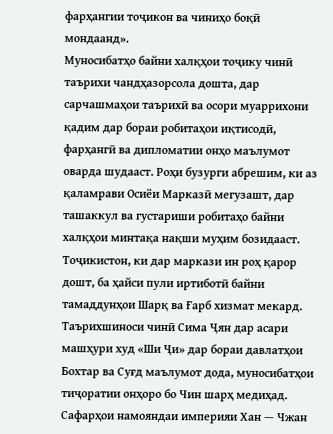фарҳангии тоҷикон ва чиниҳо боқӣ мондаанд».
Муносибатҳо байни халқҳои тоҷику чинӣ таърихи чандҳазорсола дошта, дар сарчашмаҳои таърихӣ ва осори муаррихони қадим дар бораи робитаҳои иқтисодӣ, фарҳангӣ ва дипломатии онҳо маълумот оварда шудааст. Роҳи бузурги абрешим, ки аз қаламрави Осиёи Марказӣ мегузашт, дар ташаккул ва густариши робитаҳо байни халқҳои минтақа нақши муҳим бозидааст. Тоҷикистон, ки дар маркази ин роҳ қарор дошт, ба ҳайси пули иртиботӣ байни тамаддунҳои Шарқ ва Ғарб хизмат мекард.
Таърихшиноси чинӣ Сима Ҷян дар асари машҳури худ «Ши Ҷи» дар бораи давлатҳои Бохтар ва Суғд маълумот дода, муносибатҳои тиҷоратии онҳоро бо Чин шарҳ медиҳад. Сафарҳои намояндаи империяи Хан — Чжан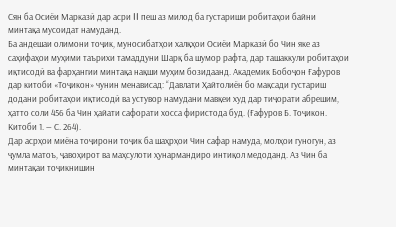Сян ба Осиёи Марказӣ дар асри II пеш аз милод ба густариши робитаҳои байни минтақа мусоидат намуданд.
Ба андешаи олимони тоҷик, муносибатҳои халқҳои Осиёи Марказӣ бо Чин яке аз саҳифаҳои муҳими таърихи тамаддуни Шарқ ба шумор рафта, дар ташаккули робитаҳои иқтисодӣ ва фарҳангии минтақа нақши муҳим бозидаанд. Академик Бобоҷон Ғафуров дар китоби «Тоҷикон» чунин менависад: “Давлати Ҳайтолиён бо мақсади густариш додани робитаҳои иқтисодӣ ва устувор намудани мавқеи худ дар тиҷорати абрешим, ҳатто соли 456 ба Чин ҳайати сафорати хосса фиристода буд. (Ғафуров Б. Тоҷикон. Китоби 1. — С. 264).
Дар асрҳои миёна тоҷирони тоҷик ба шаҳрҳои Чин сафар намуда, молҳои гуногун, аз ҷумла матоъ, ҷавоҳирот ва маҳсулоти ҳунармандиро интиқол медоданд. Аз Чин ба минтақаи тоҷикнишин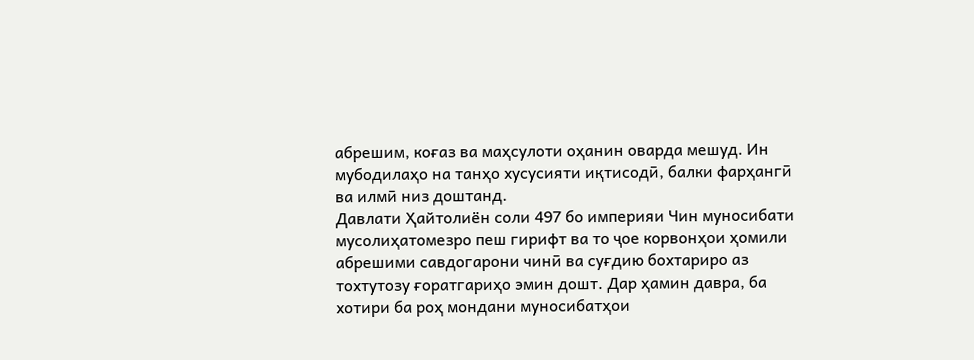абрешим, коғаз ва маҳсулоти оҳанин оварда мешуд. Ин мубодилаҳо на танҳо хусусияти иқтисодӣ, балки фарҳангӣ ва илмӣ низ доштанд.
Давлати Ҳайтолиён соли 497 бо империяи Чин муносибати мусолиҳатомезро пеш гирифт ва то ҷое корвонҳои ҳомили абрешими савдогарони чинӣ ва суғдию бохтариро аз тохтутозу ғоратгариҳо эмин дошт. Дар ҳамин давра, ба хотири ба роҳ мондани муносибатҳои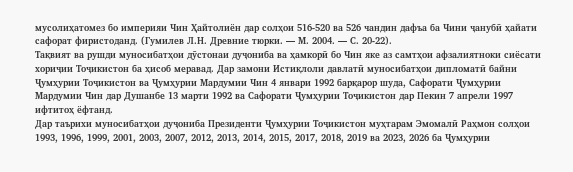мусолиҳатомез бо империяи Чин Ҳайтолиён дар солҳои 516-520 ва 526 чандин дафъа ба Чини ҷанубӣ ҳайати сафорат фиристоданд. (Гумилев Л.Н. Древние тюрки. — М. 2004. — С. 20-22).
Тақвият ва рушди муносибатҳои дӯстонаи дуҷониба ва ҳамкорӣ бо Чин яке аз самтҳои афзалиятноки сиёсати хориҷии Тоҷикистон ба ҳисоб меравад. Дар замони Истиқлоли давлатӣ муносибатҳои дипломатӣ байни Ҷумҳурии Тоҷикистон ва Ҷумҳурии Мардумии Чин 4 январи 1992 барқарор шуда, Сафорати Ҷумҳурии Мардумии Чин дар Душанбе 13 марти 1992 ва Сафорати Ҷумҳурии Тоҷикистон дар Пекин 7 апрели 1997 ифтитоҳ ёфтанд.
Дар таърихи муносибатҳои дуҷониба Президенти Ҷумҳурии Тоҷикистон муҳтарам Эмомалӣ Раҳмон солҳои 1993, 1996, 1999, 2001, 2003, 2007, 2012, 2013, 2014, 2015, 2017, 2018, 2019 ва 2023, 2026 ба Ҷумҳурии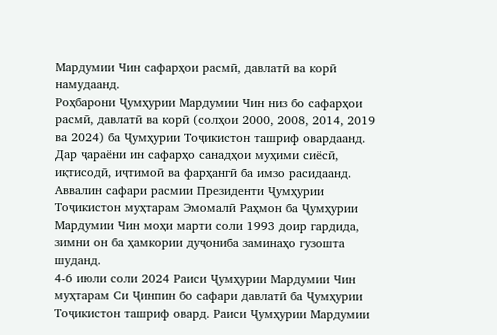Мардумии Чин сафарҳои расмӣ, давлатӣ ва корӣ намудаанд.
Роҳбарони Ҷумҳурии Мардумии Чин низ бо сафарҳои расмӣ, давлатӣ ва корӣ (солҳои 2000, 2008, 2014, 2019 ва 2024) ба Ҷумҳурии Тоҷикистон ташриф овардаанд.
Дар ҷараёни ин сафарҳо санадҳои муҳими сиёсӣ, иқтисодӣ, иҷтимоӣ ва фарҳангӣ ба имзо расидаанд. Аввалин сафари расмии Президенти Ҷумҳурии Тоҷикистон муҳтарам Эмомалӣ Раҳмон ба Ҷумҳурии Мардумии Чин моҳи марти соли 1993 доир гардида, зимни он ба ҳамкории дуҷониба заминаҳо гузошта шуданд.
4-6 июли соли 2024 Раиси Ҷумҳурии Мардумии Чин муҳтарам Си Ҷинпин бо сафари давлатӣ ба Ҷумҳурии Тоҷикистон ташриф овард. Раиси Ҷумҳурии Мардумии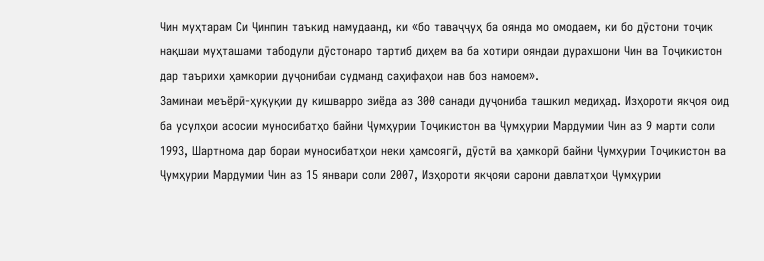Чин муҳтарам Си Ҷинпин таъкид намудаанд, ки «бо таваҷҷуҳ ба оянда мо омодаем, ки бо дӯстони тоҷик нақшаи муҳташами табодули дӯстонаро тартиб диҳем ва ба хотири ояндаи дурахшони Чин ва Тоҷикистон дар таърихи ҳамкории дуҷонибаи судманд саҳифаҳои нав боз намоем».
Заминаи меъёрӣ-ҳуқуқии ду кишварро зиёда аз 300 санади дуҷониба ташкил медиҳад. Изҳороти якҷоя оид ба усулҳои асосии муносибатҳо байни Ҷумҳурии Тоҷикистон ва Ҷумҳурии Мардумии Чин аз 9 марти соли 1993, Шартнома дар бораи муносибатҳои неки ҳамсоягӣ, дӯстӣ ва ҳамкорӣ байни Ҷумҳурии Тоҷикистон ва Ҷумҳурии Мардумии Чин аз 15 январи соли 2007, Изҳороти якҷояи сарони давлатҳои Ҷумҳурии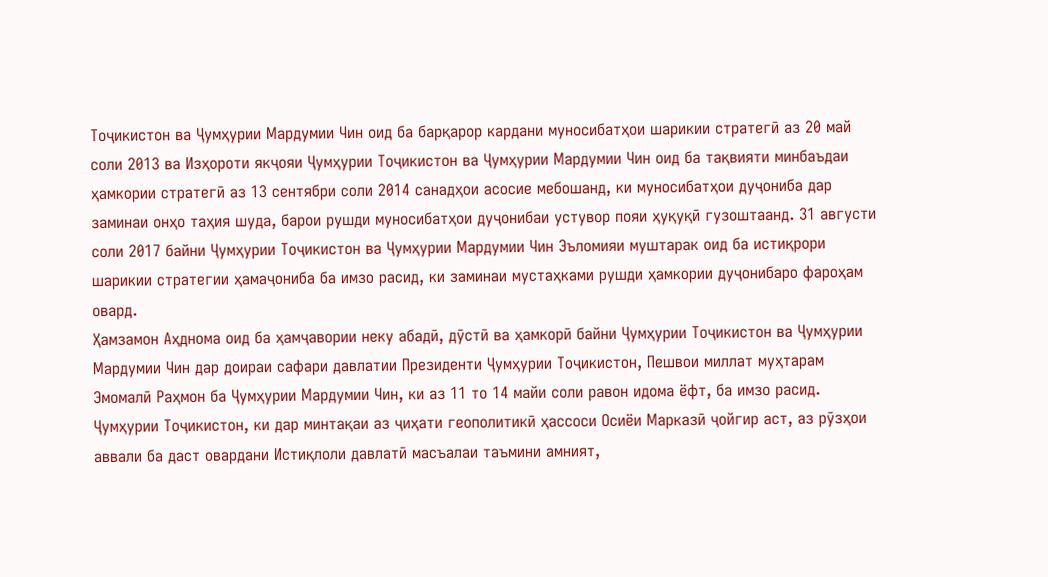Тоҷикистон ва Ҷумҳурии Мардумии Чин оид ба барқарор кардани муносибатҳои шарикии стратегӣ аз 20 май соли 2013 ва Изҳороти якҷояи Ҷумҳурии Тоҷикистон ва Ҷумҳурии Мардумии Чин оид ба тақвияти минбаъдаи ҳамкории стратегӣ аз 13 сентябри соли 2014 санадҳои асосие мебошанд, ки муносибатҳои дуҷониба дар заминаи онҳо таҳия шуда, барои рушди муносибатҳои дуҷонибаи устувор пояи ҳуқуқӣ гузоштаанд. 31 августи соли 2017 байни Ҷумҳурии Тоҷикистон ва Ҷумҳурии Мардумии Чин Эъломияи муштарак оид ба истиқрори шарикии стратегии ҳамаҷониба ба имзо расид, ки заминаи мустаҳками рушди ҳамкории дуҷонибаро фароҳам овард.
Ҳамзамон Аҳднома оид ба ҳамҷавории неку абадӣ, дӯстӣ ва ҳамкорӣ байни Ҷумҳурии Тоҷикистон ва Ҷумҳурии Мардумии Чин дар доираи сафари давлатии Президенти Ҷумҳурии Тоҷикистон, Пешвои миллат муҳтарам Эмомалӣ Раҳмон ба Ҷумҳурии Мардумии Чин, ки аз 11 то 14 майи соли равон идома ёфт, ба имзо расид.
Ҷумҳурии Тоҷикистон, ки дар минтақаи аз ҷиҳати геополитикӣ ҳассоси Осиёи Марказӣ ҷойгир аст, аз рӯзҳои аввали ба даст овардани Истиқлоли давлатӣ масъалаи таъмини амният,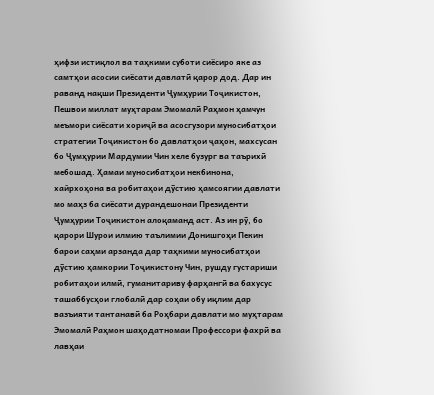ҳифзи истиқлол ва таҳкими суботи сиёсиро яке аз самтҳои асосии сиёсати давлатӣ қарор дод. Дар ин раванд нақши Президенти Ҷумҳурии Тоҷикистон, Пешвои миллат муҳтарам Эмомалӣ Раҳмон ҳамчун меъмори сиёсати хориҷӣ ва асосгузори муносибатҳои стратегии Тоҷикистон бо давлатҳои ҷаҳон, махсусан бо Ҷумҳурии Мардумии Чин хеле бузург ва таърихӣ мебошад. Ҳамаи муносибатҳои некбинона, хайрхоҳона ва робитаҳои дӯстию ҳамсоягии давлати мо маҳз ба сиёсати дурандешонаи Президенти Ҷумҳурии Тоҷикистон алоқаманд аст. Аз ин рӯ, бо қарори Шурои илмию таълимии Донишгоҳи Пекин барои саҳми арзанда дар таҳкими муносибатҳои дӯстию ҳамкории Тоҷикистону Чин, рушду густариши робитаҳои илмӣ, гуманитариву фарҳангӣ ва бахусус ташаббусҳои глобалӣ дар соҳаи обу иқлим дар вазъияти тантанавӣ ба Роҳбари давлати мо муҳтарам Эмомалӣ Раҳмон шаҳодатномаи Профессори фахрӣ ва лавҳаи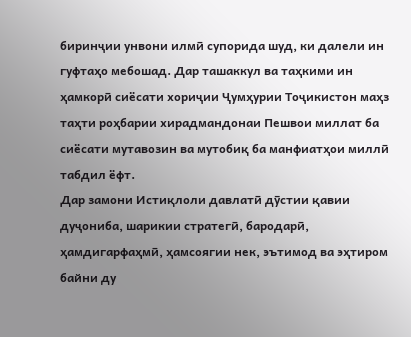биринҷии унвони илмӣ супорида шуд, ки далели ин гуфтаҳо мебошад. Дар ташаккул ва таҳкими ин ҳамкорӣ сиёсати хориҷии Ҷумҳурии Тоҷикистон маҳз таҳти роҳбарии хирадмандонаи Пешвои миллат ба сиёсати мутавозин ва мутобиқ ба манфиатҳои миллӣ табдил ёфт.
Дар замони Истиқлоли давлатӣ дӯстии қавии дуҷониба, шарикии стратегӣ, бародарӣ, ҳамдигарфаҳмӣ, ҳамсоягии нек, эътимод ва эҳтиром байни ду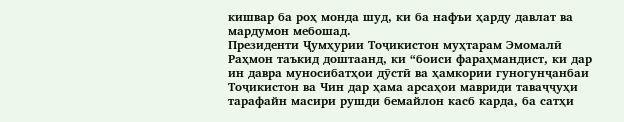кишвар ба роҳ монда шуд, ки ба нафъи ҳарду давлат ва мардумон мебошад.
Президенти Ҷумҳурии Тоҷикистон муҳтарам Эмомалӣ Раҳмон таъкид доштаанд, ки “боиси фараҳмандист, ки дар ин давра муносибатҳои дӯстӣ ва ҳамкории гуногунҷанбаи Тоҷикистон ва Чин дар ҳама арсаҳои мавриди таваҷҷуҳи тарафайн масири рушди бемайлон касб карда, ба сатҳи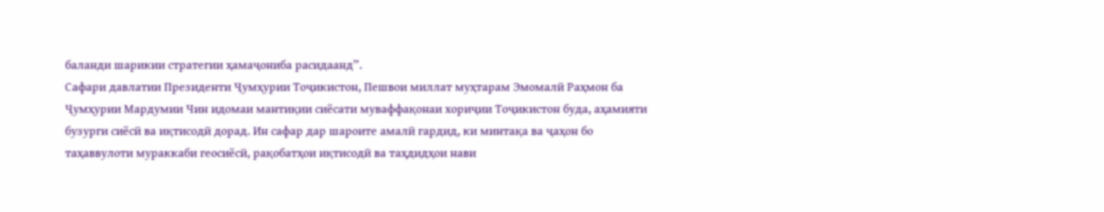баланди шарикии стратегии ҳамаҷониба расидаанд”.
Сафари давлатии Президенти Ҷумҳурии Тоҷикистон, Пешвои миллат муҳтарам Эмомалӣ Раҳмон ба Ҷумҳурии Мардумии Чин идомаи мантиқии сиёсати муваффақонаи хориҷии Тоҷикистон буда, аҳамияти бузурги сиёсӣ ва иқтисодӣ дорад. Ин сафар дар шароите амалӣ гардид, ки минтақа ва ҷаҳон бо таҳаввулоти мураккаби геосиёсӣ, рақобатҳои иқтисодӣ ва таҳдидҳои нави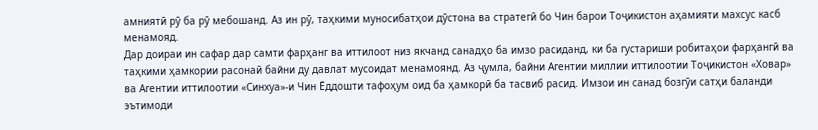амниятӣ рӯ ба рӯ мебошанд. Аз ин рӯ, таҳкими муносибатҳои дӯстона ва стратегӣ бо Чин барои Тоҷикистон аҳамияти махсус касб менамояд.
Дар доираи ин сафар дар самти фарҳанг ва иттилоот низ якчанд санадҳо ба имзо расиданд, ки ба густариши робитаҳои фарҳангӣ ва таҳкими ҳамкории расонаӣ байни ду давлат мусоидат менамоянд. Аз ҷумла, байни Агентии миллии иттилоотии Тоҷикистон «Ховар» ва Агентии иттилоотии «Синхуа»-и Чин Ёддошти тафоҳум оид ба ҳамкорӣ ба тасвиб расид. Имзои ин санад бозгӯи сатҳи баланди эътимоди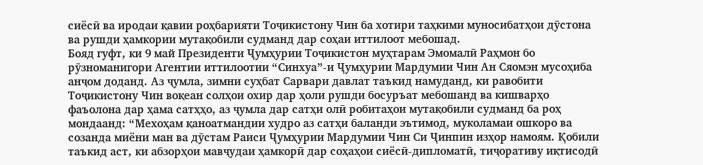сиёсӣ ва иродаи қавии роҳбарияти Тоҷикистону Чин ба хотири таҳкими муносибатҳои дӯстона ва рушди ҳамкории мутақобили судманд дар соҳаи иттилоот мебошад.
Бояд гуфт, ки 9 май Президенти Ҷумҳурии Тоҷикистон муҳтарам Эмомалӣ Раҳмон бо рӯзноманигори Агентии иттилоотии “Синхуа”-и Ҷумҳурии Мардумии Чин Ан Сяомэн мусоҳиба анҷом доданд. Аз ҷумла, зимни суҳбат Сарвари давлат таъкид намуданд, ки равобити Тоҷикистону Чин воқеан солҳои охир дар ҳоли рушди босуръат мебошанд ва кишварҳо фаъолона дар ҳама сатҳҳо, аз ҷумла дар сатҳи олӣ робитаҳои мутақобили судманд ба роҳ мондаанд: “Мехоҳам қаноатмандии худро аз сатҳи баланди эътимод, муколамаи ошкоро ва созанда миёни ман ва дӯстам Раиси Ҷумҳурии Мардумии Чин Си Ҷинпин изҳор намоям. Қобили таъкид аст, ки абзорҳои мавҷудаи ҳамкорӣ дар соҳаҳои сиёсӣ-дипломатӣ, тиҷоративу иқтисодӣ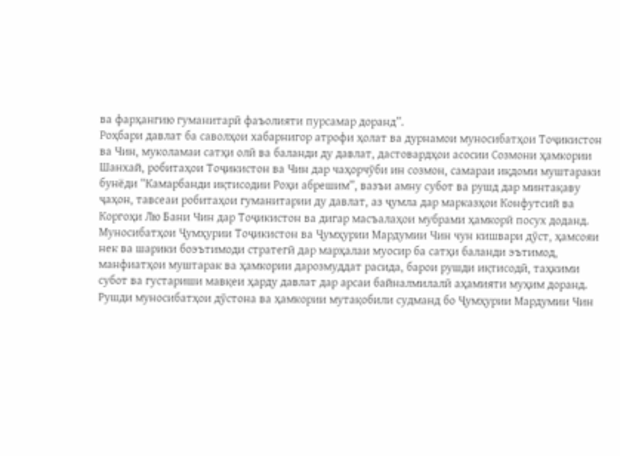ва фарҳангию гуманитарӣ фаъолияти пурсамар доранд”.
Роҳбари давлат ба саволҳои хабарнигор атрофи ҳолат ва дурнамои муносибатҳои Тоҷикистон ва Чин, муколамаи сатҳи олӣ ва баланди ду давлат, дастовардҳои асосии Созмони ҳамкории Шанхай, робитаҳои Тоҷикистон ва Чин дар чаҳорчӯби ин созмон, самараи иқдоми муштараки бунёди “Камарбанди иқтисодии Роҳи абрешим”, вазъи амну субот ва рушд дар минтақаву ҷаҳон, тавсеаи робитаҳои гуманитарии ду давлат, аз ҷумла дар марказҳои Конфутсий ва Коргоҳи Лю Бани Чин дар Тоҷикистон ва дигар масъалаҳои мубрами ҳамкорӣ посух доданд.
Муносибатҳои Ҷумҳурии Тоҷикистон ва Ҷумҳурии Мардумии Чин чун кишвари дӯст, ҳамсояи нек ва шарики боэътимоди стратегӣ дар марҳалаи муосир ба сатҳи баланди эътимод, манфиатҳои муштарак ва ҳамкории дарозмуддат расида, барои рушди иқтисодӣ, таҳкими субот ва густариши мавқеи ҳарду давлат дар арсаи байналмилалӣ аҳамияти муҳим доранд.
Рушди муносибатҳои дӯстона ва ҳамкории мутақобили судманд бо Ҷумҳурии Мардумии Чин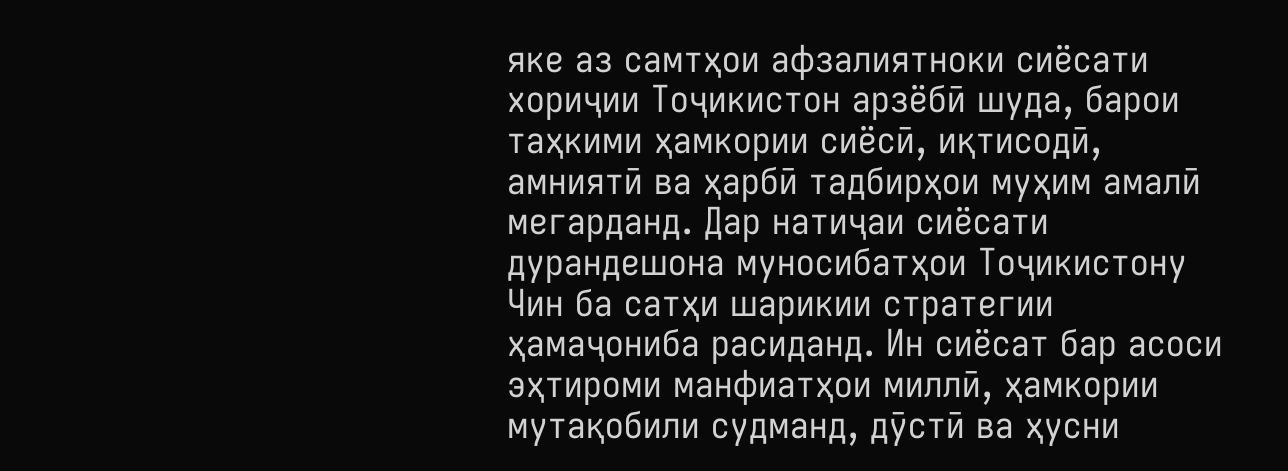яке аз самтҳои афзалиятноки сиёсати хориҷии Тоҷикистон арзёбӣ шуда, барои таҳкими ҳамкории сиёсӣ, иқтисодӣ, амниятӣ ва ҳарбӣ тадбирҳои муҳим амалӣ мегарданд. Дар натиҷаи сиёсати дурандешона муносибатҳои Тоҷикистону Чин ба сатҳи шарикии стратегии ҳамаҷониба расиданд. Ин сиёсат бар асоси эҳтироми манфиатҳои миллӣ, ҳамкории мутақобили судманд, дӯстӣ ва ҳусни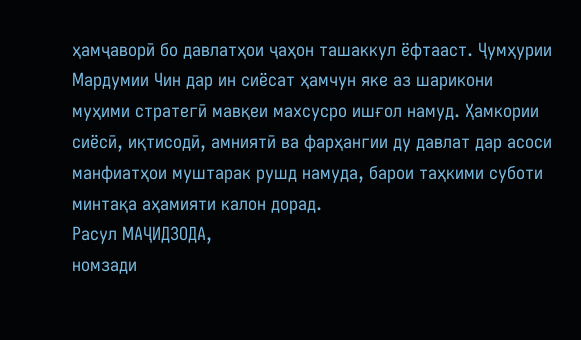ҳамҷаворӣ бо давлатҳои ҷаҳон ташаккул ёфтааст. Ҷумҳурии Мардумии Чин дар ин сиёсат ҳамчун яке аз шарикони муҳими стратегӣ мавқеи махсусро ишғол намуд. Ҳамкории сиёсӣ, иқтисодӣ, амниятӣ ва фарҳангии ду давлат дар асоси манфиатҳои муштарак рушд намуда, барои таҳкими суботи минтақа аҳамияти калон дорад.
Расул МАҶИДЗОДА,
номзади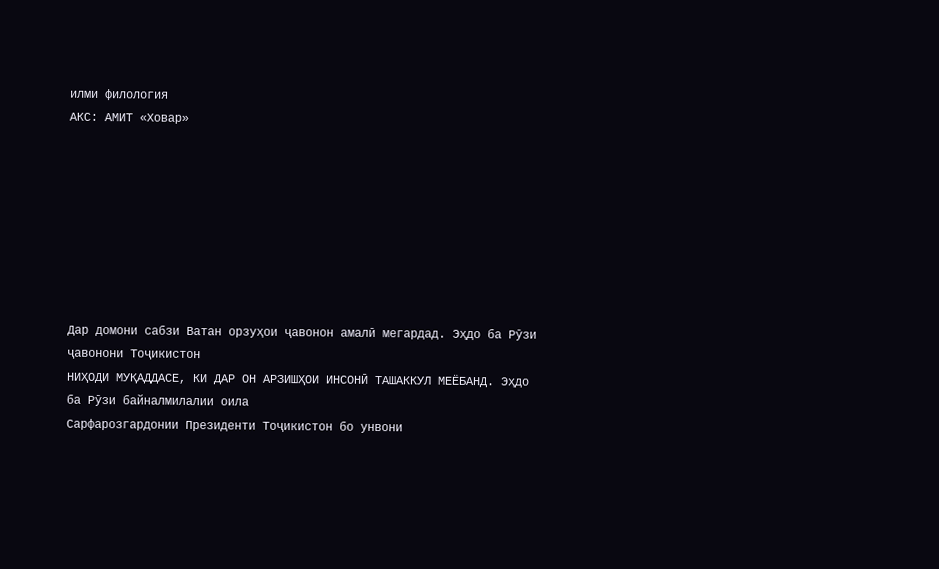илми филология
АКС: АМИТ «Ховар»








Дар домони сабзи Ватан орзуҳои ҷавонон амалӣ мегардад. Эҳдо ба Рӯзи ҷавонони Тоҷикистон
НИҲОДИ МУҚАДДАСЕ, КИ ДАР ОН АРЗИШҲОИ ИНСОНӢ ТАШАККУЛ МЕЁБАНД. Эҳдо ба Рӯзи байналмилалии оила
Сарфарозгардонии Президенти Тоҷикистон бо унвони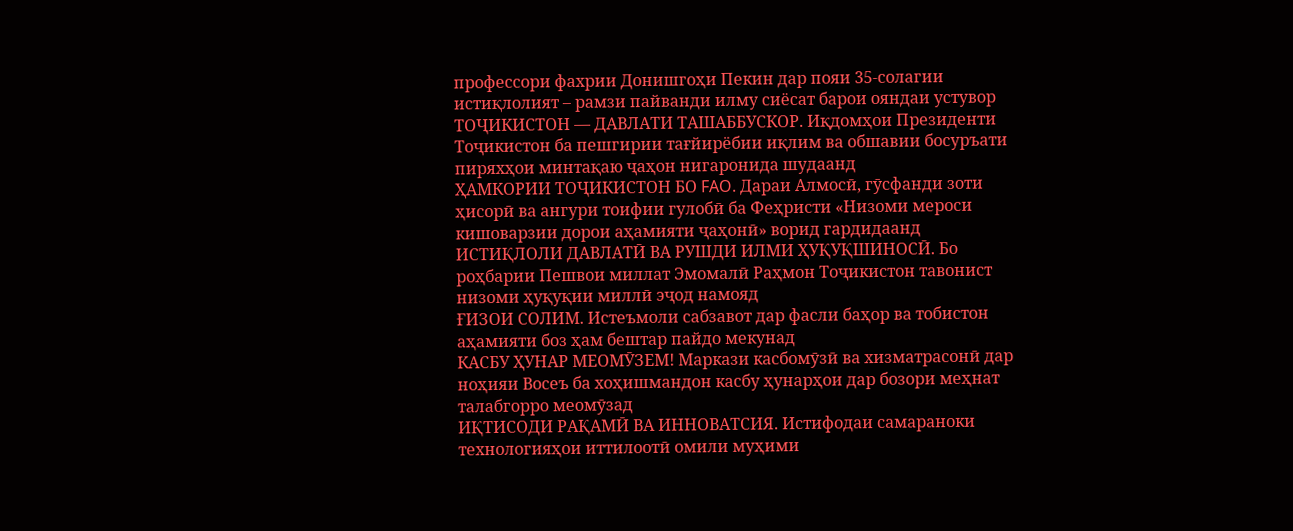профессори фахрии Донишгоҳи Пекин дар пояи 35-солагии истиқлолият – рамзи пайванди илму сиёсат барои ояндаи устувор
ТОҶИКИСТОН — ДАВЛАТИ ТАШАББУСКОР. Иқдомҳои Президенти Тоҷикистон ба пешгирии тағйирёбии иқлим ва обшавии босуръати пиряхҳои минтақаю ҷаҳон нигаронида шудаанд
ҲАМКОРИИ ТОҶИКИСТОН БО FAO. Дараи Алмосӣ, гӯсфанди зоти ҳисорӣ ва ангури тоифии гулобӣ ба Феҳристи «Низоми мероси кишоварзии дорои аҳамияти ҷаҳонӣ» ворид гардидаанд
ИСТИҚЛОЛИ ДАВЛАТӢ ВА РУШДИ ИЛМИ ҲУҚУҚШИНОСӢ. Бо роҳбарии Пешвои миллат Эмомалӣ Раҳмон Тоҷикистон тавонист низоми ҳуқуқии миллӣ эҷод намояд
ҒИЗОИ СОЛИМ. Истеъмоли сабзавот дар фасли баҳор ва тобистон аҳамияти боз ҳам бештар пайдо мекунад
КАСБУ ҲУНАР МЕОМӮЗЕМ! Маркази касбомӯзӣ ва хизматрасонӣ дар ноҳияи Восеъ ба хоҳишмандон касбу ҳунарҳои дар бозори меҳнат талабгорро меомӯзад
ИҚТИСОДИ РАҚАМӢ ВА ИННОВАТСИЯ. Истифодаи самараноки технологияҳои иттилоотӣ омили муҳими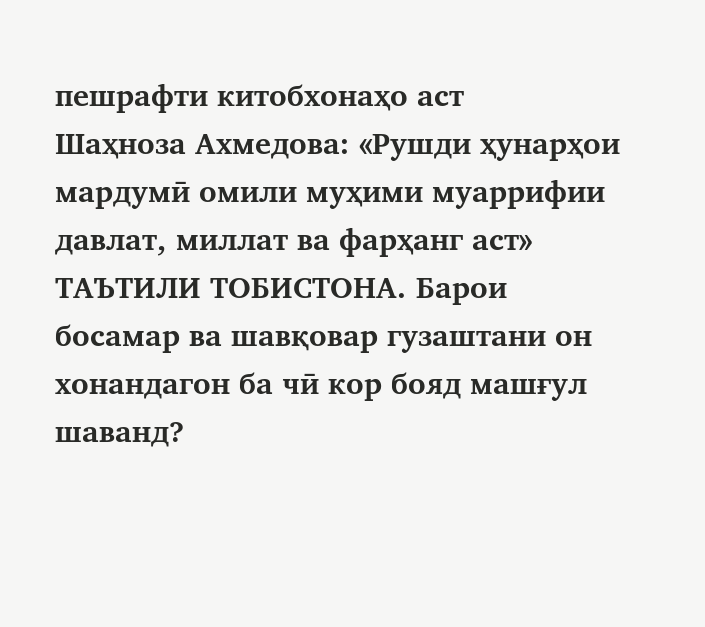пешрафти китобхонаҳо аст
Шаҳноза Ахмедова: «Рушди ҳунарҳои мардумӣ омили муҳими муаррифии давлат, миллат ва фарҳанг аст»
ТАЪТИЛИ ТОБИСТОНА. Барои босамар ва шавқовар гузаштани он хонандагон ба чӣ кор бояд машғул шаванд?